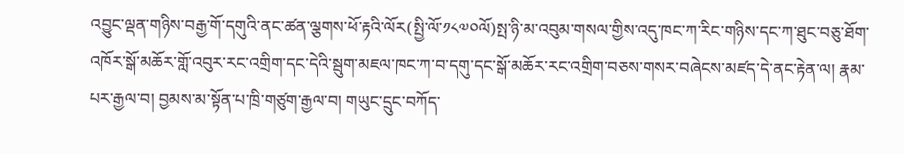འབྱུང་ལྡན་གཉིས་བརྒྱ་གོ་དགུའི་ནང་ཚན་ལྕགས་ཕོ་རྟའི་ལོར(སྤྱི་ལོ་༡༨༧༠ལོ)སྤ་ཉི་མ་འབུམ་གསལ་གྱིས་འདུ་ཁང་ཀ་རིང་གཉིས་དང་ཀ་ཐུང་བཅུ་ཐོག་འཁོར་སྒོ་མཆོར་གློ་འབུར་རང་འགྲིག་དང་དེའི་སྦུག་མཇལ་ཁང་ཀ་བ་དགུ་དང་སྒོ་མཆོར་རང་འགྲིག་བཅས་གསར་བཞེངས་མཛད་དེ་ནང་རྟེན་ལ། རྣམ་པར་རྒྱལ་བ། བྱམས་མ་སྟོན་པ་ཁྲི་གཙུག་རྒྱལ་བ། གཡུང་དྲུང་བཀོད་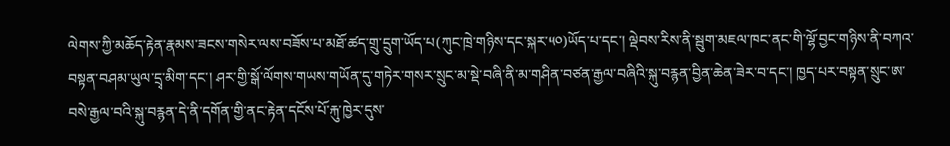ལེགས་ཀྱི་མཆོད་རྟེན་རྣམས་ཟངས་གསེར་ལས་བཟོས་པ་མཐོ་ཚད་གྲུ་དྲུག་ཡོད་པ(ཀུང་ཁྲེ་གཉིས་དང་སྐར་༥༠)ཡོད་པ་དང་། ལྡེབས་རིས་ནི་སྦུག་མཇལ་ཁང་ནང་གི་ལྷོ་བྱང་གཉིས་ནི་བཀའ་བསྟན་བཤམ་ཡུལ་དྲྭ་མིག་དང་། ཤར་གྱི་སྒོ་ལོགས་གཡས་གཡོན་དུ་གཏེར་གསར་སྲུང་མ་སྡེ་བཞི་ནི་མ་གཤིན་བཙན་རྒྱལ་བཞིའི་སྐུ་བརྙན་བྱིན་ཆེན་ཟེར་བ་དང་། ཁྱད་པར་བསྟན་སྲུང་ཨ་བསེ་རྒྱལ་བའི་སྐུ་བརྙན་དེ་ནི་དགོན་གྱི་ནང་རྟེན་དངོས་པོ་རྐུ་ཁྱེར་དུས་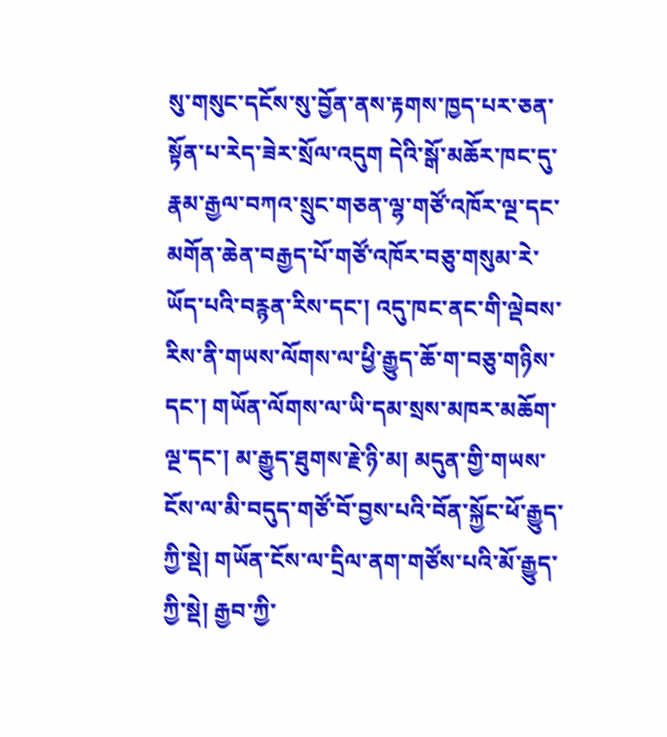སུ་གསུང་དངོས་སུ་བྱོན་ནས་རྟགས་ཁྱད་པར་ཅན་སྟོན་པ་རེད་ཟེར་སྲོལ་འདུག དེའི་སྒོ་མཆོར་ཁང་དུ་རྣམ་རྒྱལ་བཀའ་སྲུང་གཅན་ལྷ་གཙོ་འཁོར་ལྔ་དང་མགོན་ཆེན་བརྒྱད་པོ་གཙོ་འཁོར་བཅུ་གསུམ་རེ་ཡོད་པའི་བརྙན་རིས་དང་། འདུ་ཁང་ནང་གི་ལྡེབས་རིས་ནི་གཡས་ལོགས་ལ་ཕྱི་རྒྱུད་ཆོ་ག་བཅུ་གཉིས་དང་། གཡོན་ལོགས་ལ་ཡི་དམ་སྲས་མཁར་མཆོག་ལྔ་དང་། མ་རྒྱུད་ཐུགས་རྗེ་ཉི་མ། མདུན་གྱི་གཡས་ངོས་ལ་མི་བདུད་གཙོ་བོ་བྱས་པའི་བོན་སྐྱོང་ཕོ་རྒྱུད་ཀྱི་སྡེ། གཡོན་ངོས་ལ་དྲིལ་ནག་གཙོས་པའི་མོ་རྒྱུད་ཀྱི་སྡེ། རྒྱབ་ཀྱི་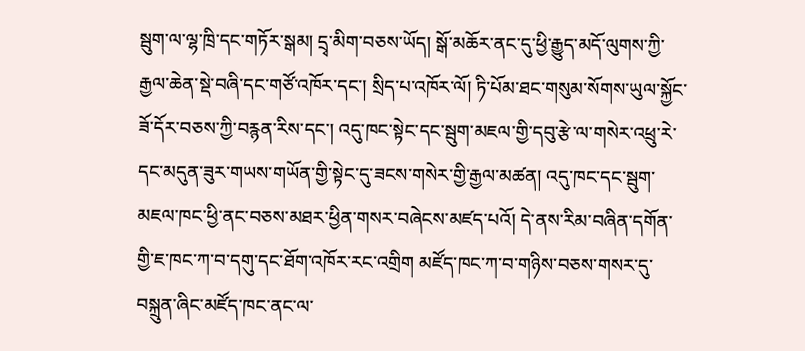སྦུག་ལ་ལྷ་ཁྲི་དང་གཏོར་སྒམ། དྲྭ་མིག་བཅས་ཡོད། སྒོ་མཆོར་ནང་དུ་ཕྱི་རྒྱུད་མདོ་ལུགས་ཀྱི་རྒྱལ་ཆེན་སྡེ་བཞི་དང་གཙོ་འཁོར་དང་། སྲིད་པ་འཁོར་ལོ། ཏི་པོམ་ཐང་གསུམ་སོགས་ཡུལ་སྐྱོང་ཟོ་དོར་བཅས་ཀྱི་བརྙན་རིས་དང་། འདུ་ཁང་སྟེང་དང་སྦུག་མཇལ་གྱི་དབུ་རྩེ་ལ་གསེར་འཕྲུ་རེ་དང་མདུན་ཟུར་གཡས་གཡོན་གྱི་སྟེང་དུ་ཟངས་གསེར་གྱི་རྒྱལ་མཚན། འདུ་ཁང་དང་སྦུག་མཇལ་ཁང་ཕྱི་ནང་བཅས་མཐར་ཕྱིན་གསར་བཞེངས་མཛད་པའོ། དེ་ནས་རིམ་བཞིན་དགོན་གྱི་ཇ་ཁང་ཀ་བ་དགུ་དང་ཐོག་འཁོར་རང་འགྲིག མཛོད་ཁང་ཀ་བ་གཉིས་བཅས་གསར་དུ་བསྐྲུན་ཞིང་མཛོད་ཁང་ནང་ལ་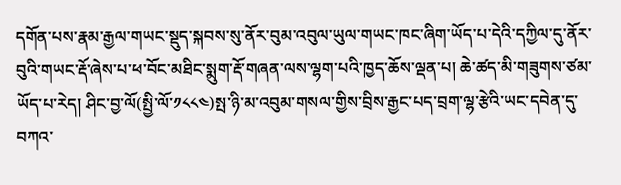དགོན་པས་རྣམ་རྒྱལ་གཡང་སྡུད་སྐབས་སུ་ནོར་བུམ་འབུལ་ཡུལ་གཡང་ཁང་ཞིག་ཡོད་པ་དེའི་དཀྱིལ་དུ་ནོར་བུའི་གཡང་རྡོ་ཞེས་པ་ཕ་བོང་མཐིང་སྨུག་རྡོ་གཞན་ལས་ལྷག་པའི་ཁྱད་ཆོས་ལྡན་པ། ཆེ་ཚད་མི་གཟུགས་ཙམ་ཡོད་པ་རེད། ཤིང་བྱ་ལོ(སྤྱི་ལོ་༡༨༨༤)སྤ་ཉི་མ་འབུམ་གསལ་གྱིས་བྲིས་རྒྱང་པད་བྲག་ལྷ་རྩེའི་ཡང་དབེན་དུ་བཀའ་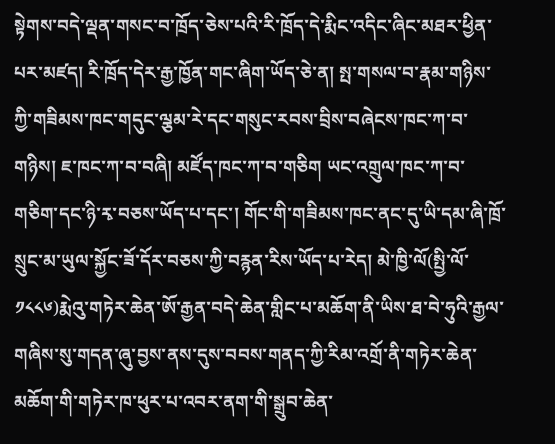སྟེགས་བདེ་ལྡན་གསང་བ་ཁྲོད་ཅེས་པའི་རི་ཁྲོད་དེ་རྨིང་འདིང་ཞིང་མཐར་ཕྱིན་པར་མཛད། རི་ཁྲོད་དེར་རྒྱ་ཁྱོན་གང་ཞིག་ཡོད་ཅེ་ན། སྤ་གསལ་བ་རྣམ་གཉིས་ཀྱི་གཟིམས་ཁང་གདུང་ལྕམ་རེ་དང་གསུང་རབས་བྲིས་བཞེངས་ཁང་ཀ་བ་གཉིས། ཇ་ཁང་ཀ་བ་བཞི། མཛོད་ཁང་ཀ་བ་གཅིག ཡང་འགྲུལ་ཁང་ཀ་བ་གཅིག་དང་ཉི་རྭ་བཅས་ཡོད་པ་དང་། གོང་གི་གཟིམས་ཁང་ནང་དུ་ཡི་དམ་ཞི་ཁྲོ་སྲུང་མ་ཡུལ་སྐྱོང་ཟོ་དོར་བཅས་ཀྱི་བརྙན་རིས་ཡོད་པ་རེད། མེ་ཁྱི་ལོ(སྤྱི་ལོ་༡༨༨༦)རྨེའུ་གཏེར་ཆེན་ཨོ་རྒྱན་བདེ་ཆེན་གླིང་པ་མཆོག་ནི་ཡིས་ཐ་བེ་ཧུའི་རྒྱལ་གཞིས་སུ་གདན་ཞུ་བྱས་ནས་དུས་བབས་གནད་ཀྱི་རིམ་འགྲོ་ནི་གཏེར་ཆེན་མཆོག་གི་གཏེར་ཁ་ཕུར་པ་འབར་ནག་གི་སྒྲུབ་ཆེན་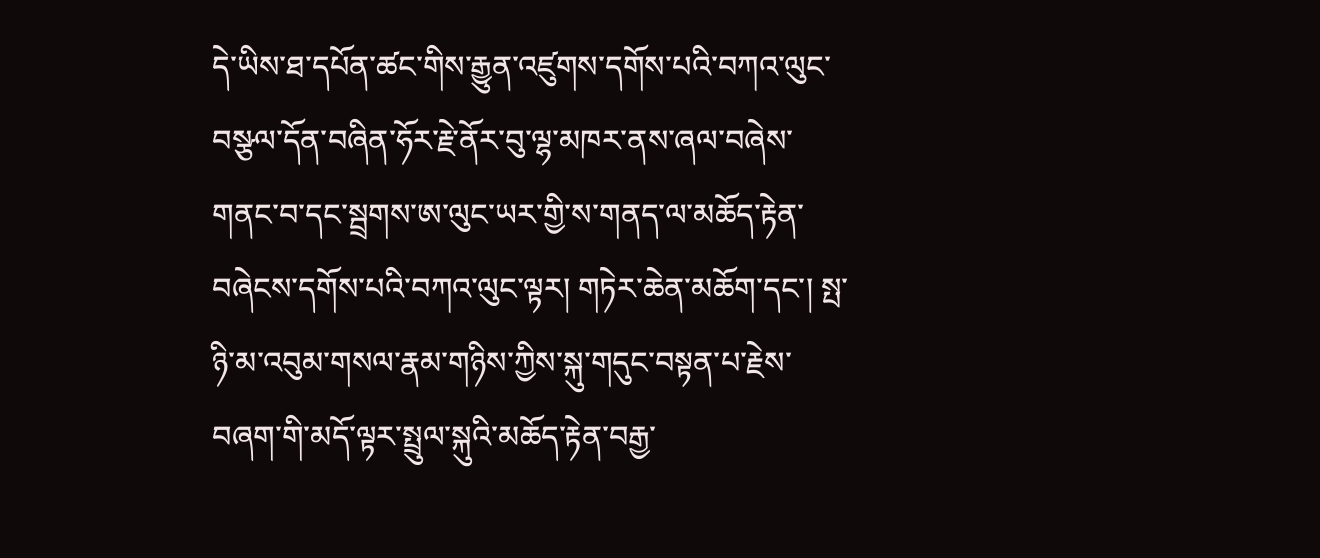དེ་ཡིས་ཐ་དཔོན་ཚང་གིས་རྒྱུན་འཛུགས་དགོས་པའི་བཀའ་ལུང་བསྩལ་དོན་བཞིན་ཧོར་རྗེ་ནོར་བུ་ལྷ་མཁར་ནས་ཞལ་བཞེས་གནང་བ་དང་སྦྲགས་ཨ་ལུང་ཡར་གྱི་ས་གནད་ལ་མཆོད་རྟེན་བཞེངས་དགོས་པའི་བཀའ་ལུང་ལྟར། གཏེར་ཆེན་མཆོག་དང་། སྤ་ཉི་མ་འབུམ་གསལ་རྣམ་གཉིས་ཀྱིས་སྐུ་གདུང་བསྟན་པ་རྗེས་བཞག་གི་མདོ་ལྟར་སྤྲུལ་སྐུའི་མཆོད་རྟེན་བརྒྱ་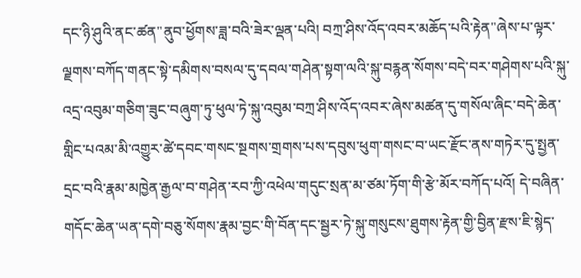དང་ཉི་ཤུའི་ནང་ཚན"ནུབ་ཕྱོགས་ཟླ་བའི་ཟེར་ལྡན་པའི། བཀྲ་ཤིས་འོད་འབར་མཆོད་པའི་རྟེན"ཞེས་པ་ལྟར་ལྗགས་བཀོད་གནང་སྟེ་དམིགས་བསལ་དུ་དབལ་གཤེན་སྟག་ལའི་སྐུ་བརྙན་སོགས་བདེ་བར་གཤེགས་པའི་སྐུ་འདྲ་འབུམ་གཅིག་ཟུང་བཞུག་ཏུ་ཕུལ་ཏེ་སྐུ་འབུམ་བཀྲ་ཤིས་འོད་འབར་ཞེས་མཚན་དུ་གསོལ་ཞིང་བདེ་ཆེན་གླིང་པའམ་མི་འགྱུར་ཚེ་དབང་གསང་སྔགས་གྲགས་པས་དབུས་ཕུག་གསང་བ་ཡང་རྫོང་ནས་གཏེར་དུ་སྤྱན་དྲང་བའི་རྣམ་མཁྱེན་རྒྱལ་བ་གཤེན་རབ་ཀྱི་འཕེལ་གདུང་སྲན་མ་ཙམ་ཏོག་གི་རྩེ་མོར་བཀོད་པའོ། དེ་བཞིན་གདོང་ཆེན་ཡན་དགེ་བཅུ་སོགས་རྣམ་བྱང་གི་བོན་དང་སྦྱར་ཏེ་སྐུ་གསུངས་ཐུགས་རྟེན་གྱི་བྱིན་རྫས་ཇི་སྙེད་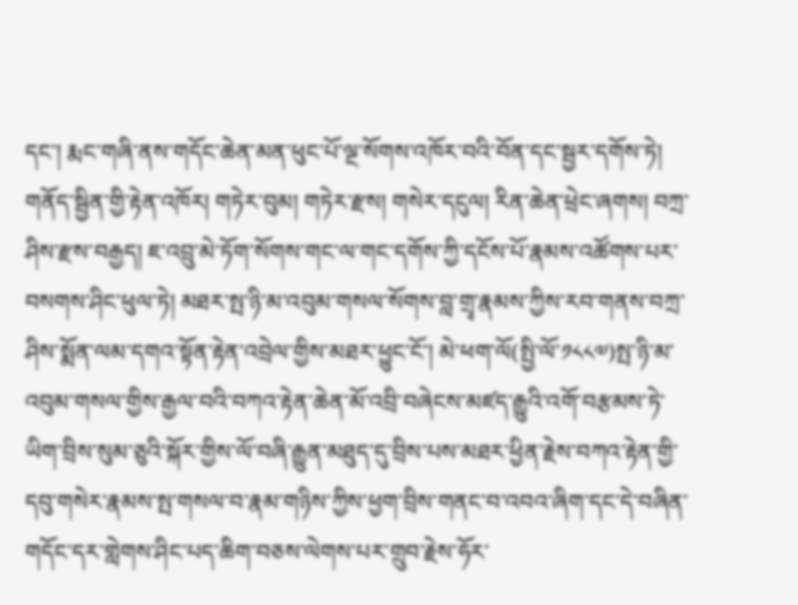དང་། རྨང་གཞི་ནས་གདོང་ཆེན་མན་ཕུང་པོ་ལྔ་སོགས་འཁོར་བའི་བོན་དང་སྦྱར་དགོས་ཏེ། གནོད་སྦྱིན་གྱི་རྟེན་འཁོར། གཏེར་བུམ། གཏེར་རྫས། གསེར་དངུལ། རིན་ཆེན་ཕྲེང་ཞགས། བཀྲ་ཤིས་རྫས་བརྒྱད། ཇ་འབྲུ་མེ་ཏོག་སོགས་གང་ལ་གང་དགོས་ཀྱི་དངོས་པོ་རྣམས་འཚོགས་པར་བསགས་ཤིང་ཕུལ་ཏེ། མཐར་སྤ་ཉི་མ་འབུམ་གསལ་སོགས་བླ་གྲྭ་རྣམས་ཀྱིས་རབ་གནས་བཀྲ་ཤིས་སྨོན་ལམ་དགའ་སྟོན་རྟེན་འབྲེལ་གྱིས་མཐར་ཕྱུང་ངོ་། མེ་ཕག་ལོ(སྤྱི་ལོ་༡༨༨༧)སྤ་ཉི་མ་འབུམ་གསལ་གྱིས་རྒྱལ་བའི་བཀའ་རྟེན་ཆེན་མོ་འབྲི་བཞེངས་མཛད་རྒྱུའི་འགོ་བརྩམས་ཏེ་ཡིག་བྲིས་སུམ་ཅུའི་སྐོར་གྱིས་ལོ་བཞི་རྒྱུན་མཐུད་དུ་བྲིས་པས་མཐར་ཕྱིན་རྗེས་བཀའ་རྟེན་གྱི་དབུ་གསེར་རྣམས་སྤ་གསལ་བ་རྣམ་གཉིས་ཀྱིས་ཕྱག་བྲིས་གནང་བ་འབའ་ཞིག་དང་དེ་བཞིན་གདོང་དར་གླེགས་ཤིང་པད་ཆིག་བཅས་ལེགས་པར་གྲུབ་རྗེས་ཧོར་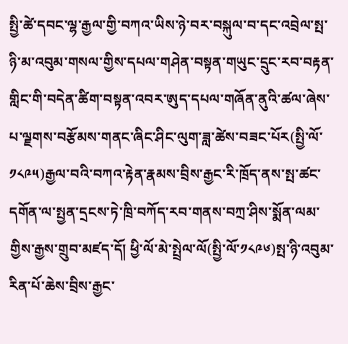སྤྱི་ཚེ་དབང་ལྷ་རྒྱལ་གྱི་བཀའ་ཡིས་ཉེ་བར་བསྐུལ་བ་དང་འབྲེལ་སྤ་ཉི་མ་འབུམ་གསལ་གྱིས་དཔལ་གཤེན་བསྟན་གཡུང་དྲུང་རབ་བརྟན་གླིང་གི་བདེན་ཚིག་བསྟན་འབར་ཨུད་དཔལ་གཞོན་ནུའི་ཚལ་ཞེས་པ་ལྗགས་བརྩོམས་གནང་ཞིང་ཤིང་ལུག་ཟླ་ཚེས་བཟང་པོར(སྤྱི་ལོ་༡༨༩༥)རྒྱལ་བའི་བཀའ་རྟེན་རྣམས་བྲིས་རྒྱང་རི་ཁྲོད་ནས་སྤ་ཚང་དགོན་ལ་སྤྱན་དྲངས་ཏེ་ཁྲི་བཀོད་རབ་གནས་བཀྲ་ཤིས་སྨོན་ལམ་གྱིས་རྒྱས་གྲུབ་མཛད་དོ། ཕྱི་ལོ་མེ་སྤྲེལ་ལོ(སྤྱི་ལོ་༡༨༩༦)སྤ་ཉི་འབུམ་རིན་པོ་ཆེས་བྲིས་རྒྱང་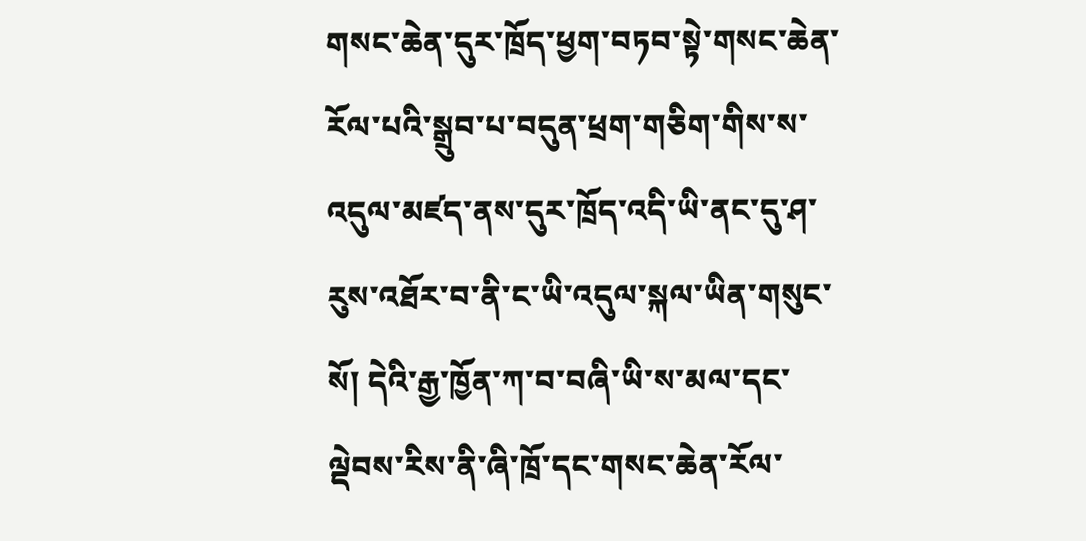གསང་ཆེན་དུར་ཁྲོད་ཕྱག་བཏབ་སྟེ་གསང་ཆེན་རོལ་པའི་སྒྲུབ་པ་བདུན་ཕྲག་གཅིག་གིས་ས་འདུལ་མཛད་ནས་དུར་ཁྲོད་འདི་ཡི་ནང་དུ་ཤ་རུས་འཐོར་བ་ནི་ང་ཡི་འདུལ་སྐལ་ཡིན་གསུང་སོ། དེའི་རྒྱ་ཁྱོན་ཀ་བ་བཞི་ཡི་ས་མལ་དང་ལྡེབས་རིས་ནི་ཞི་ཁྲོ་དང་གསང་ཆེན་རོལ་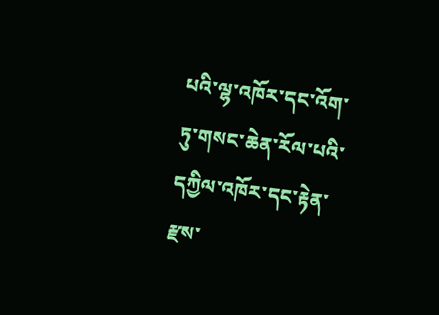པའི་ལྷ་འཁོར་དང་འོག་ཏུ་གསང་ཆེན་རོལ་པའི་དཀྱིལ་འཁོར་དང་རྟེན་རྫས་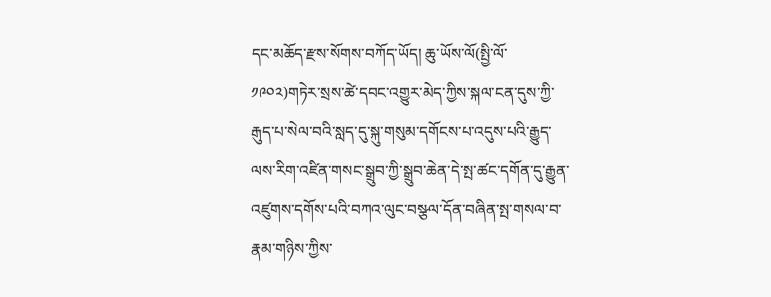དང་མཆོད་རྫས་སོགས་བཀོད་ཡོད། ཆུ་ཡོས་ལོ(སྤྱི་ལོ་༡༩༠༢)གཏེར་སྲས་ཚེ་དབང་འགྱུར་མེད་ཀྱིས་སྐལ་ངན་དུས་ཀྱི་རྒུད་པ་སེལ་བའི་སླད་དུ་སྐུ་གསུམ་དགོངས་པ་འདུས་པའི་རྒྱུད་ལས་རིག་འཛིན་གསང་སྒྲུབ་ཀྱི་སྒྲུབ་ཆེན་དེ་སྤ་ཚང་དགོན་དུ་རྒྱུན་འཛུགས་དགོས་པའི་བཀའ་ལུང་བསྩལ་དོན་བཞིན་སྤ་གསལ་བ་རྣམ་གཉིས་ཀྱིས་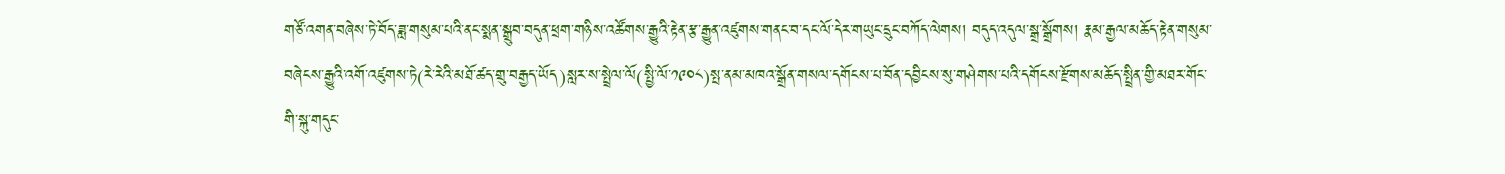གཙོ་འགན་བཞེས་ཏེ་བོད་ཟླ་གསུམ་པའི་ནང་སྨན་སྒྲུབ་བདུན་ཕྲག་གཉིས་འཚོགས་རྒྱུའི་རྟེན་རྩ་རྒྱུན་འཛུགས་གནང་བ་དང་ལོ་དེར་གཡུང་དྲུང་བཀོད་ལེགས། བདུད་འདུལ་སྒྲ་སྒྲོགས། རྣམ་རྒྱལ་མཆོད་རྟེན་གསུམ་བཞེངས་རྒྱུའི་འགོ་འཛུགས་ཏེ(རེ་རེའི་མཐོ་ཚད་གྲུ་བརྒྱད་ཡོད)སླར་ས་སྤྲེལ་ལོ(སྤྱི་ལོ་༡༩༠༨)སྤ་ནམ་མཁའ་སྒྲོན་གསལ་དགོངས་པ་བོན་དབྱིངས་སུ་གཤེགས་པའི་དགོངས་རྫོགས་མཆོད་སྤྲིན་གྱི་མཐར་གོང་གི་སྐུ་གདུང་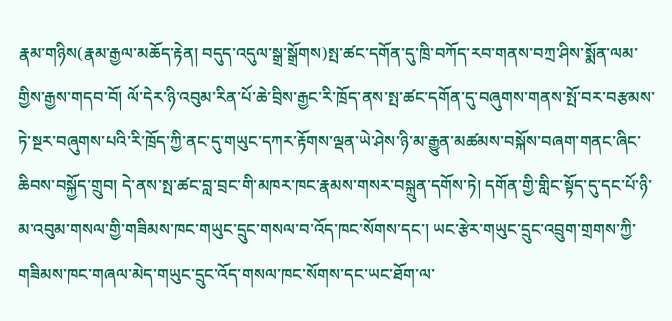རྣམ་གཉིས(རྣམ་རྒྱལ་མཆོད་རྟེན། བདུད་འདུལ་སྒྲ་སྒྲོགས)སྤ་ཚང་དགོན་དུ་ཁྲི་བཀོད་རབ་གནས་བཀྲ་ཤིས་སྨོན་ལམ་གྱིས་རྒྱས་གདབ་བོ། ལོ་དེར་ཉི་འབུམ་རིན་པོ་ཆེ་བྲིས་རྒྱང་རི་ཁྲོད་ནས་སྤ་ཚང་དགོན་དུ་བཞུགས་གནས་སྤོ་བར་བརྩམས་ཏེ་སྔར་བཞུགས་པའི་རི་ཁྲོད་ཀྱི་ནང་དུ་གཡུང་དཀར་རྟོགས་ལྡན་ཡེ་ཤེས་ཉི་མ་རྒྱུན་མཚམས་བསྐོས་བཞག་གནང་ཞིང་ཆིབས་བསྐྱོད་གྲུབ། དེ་ནས་སྤ་ཚང་བླ་བྲང་གི་མཁར་ཁང་རྣམས་གསར་བསྐྲུན་དགོས་ཏེ། དགོན་གྱི་གླིང་སྟོད་དུ་དང་པོ་ཉི་མ་འབུམ་གསལ་གྱི་གཟིམས་ཁང་གཡུང་དྲུང་གསལ་བ་འོད་ཁང་སོགས་དང་། ཡང་རྩེར་གཡུང་དྲུང་འབྲུག་གྲགས་ཀྱི་གཟིམས་ཁང་གཞལ་མེད་གཡུང་དྲུང་འོད་གསལ་ཁང་སོགས་དང་ཡང་ཐོག་ལ་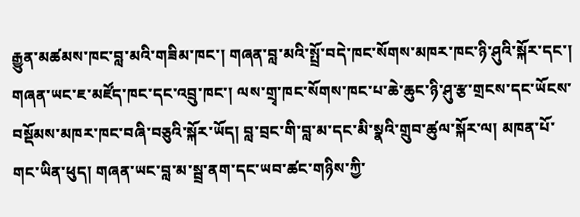རྒྱུན་མཚམས་ཁང་བླ་མའི་གཟིམ་ཁང་། གཞན་བླ་མའི་སྤྲོ་བདེ་ཁང་སོགས་མཁར་ཁང་ཉི་ཤུའི་སྐོར་དང་། གཞན་ཡང་ཇ་མཛོད་ཁང་དང་འབྲུ་ཁང་། ལས་གྲྭ་ཁང་སོགས་ཁང་པ་ཆེ་ཆུང་ཉི་ཤུ་རྩ་གྲངས་དང་ཡོངས་བསྡོམས་མཁར་ཁང་བཞི་བཅུའི་སྐོར་ཡོད། བླ་བྲང་གི་བླ་མ་དང་མི་སྣའི་གྲུབ་ཚུལ་སྐོར་ལ། མཁན་པོ་གང་ཡིན་ཕུད། གཞན་ཡང་བླ་མ་སྦྲ་ནག་དང་ཡབ་ཚང་གཉིས་ཀྱི་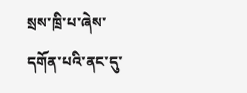སྲས་ཁྲི་པ་ཞེས་དགོན་པའི་ནང་དུ་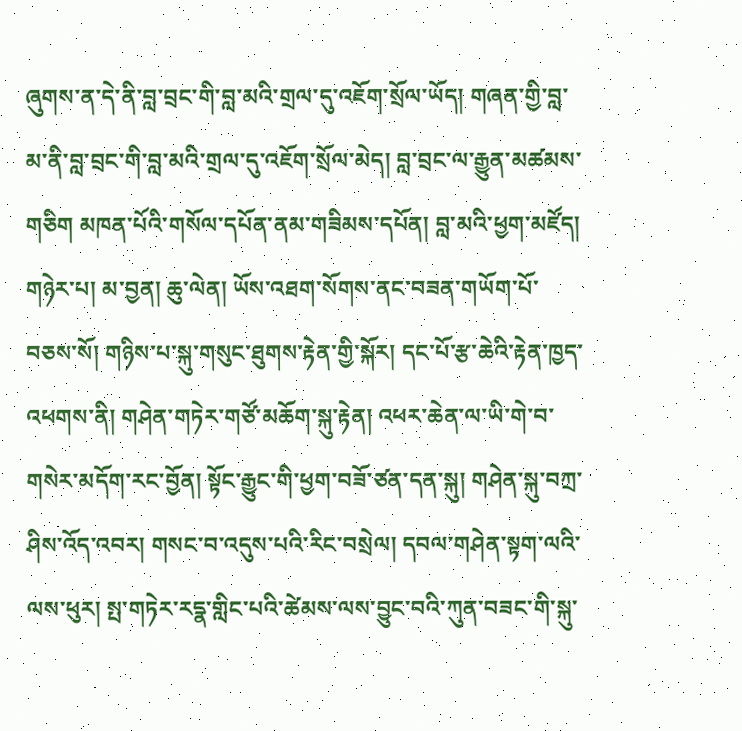ཞུགས་ན་དེ་ནི་བླ་བྲང་གི་བླ་མའི་གྲལ་དུ་འཇོག་སྲོལ་ཡོད། གཞན་གྱི་བླ་མ་ནི་བླ་བྲང་གི་བླ་མའི་གྲལ་དུ་འཇོག་སྲོལ་མེད། བླ་བྲང་ལ་རྒྱུན་མཚམས་གཅིག མཁན་པོའི་གསོལ་དཔོན་ནམ་གཟིམས་དཔོན། བླ་མའི་ཕྱག་མཛོད། གཉེར་པ། མ་བྱན། ཆུ་ལེན། ཡོས་འཐག་སོགས་ནང་བཟན་གཡོག་པོ་བཅས་སོ། གཉིས་པ་སྐུ་གསུང་ཐུགས་རྟེན་གྱི་སྐོར། དང་པོ་རྩ་ཆེའི་རྟེན་ཁྱད་འཕགས་ནི། གཤེན་གཏེར་གཙོ་མཆོག་སྐུ་རྟེན། འཕར་ཆེན་ལ་ཡི་གེ་བ་གསེར་མདོག་རང་བྱོན། སྟོང་རྒྱུང་གི་ཕྱག་བཟོ་ཙན་དན་སྐུ། གཤེན་སྐུ་བཀྲ་ཤིས་འོད་འབར། གསང་བ་འདུས་པའི་རིང་བསྲེལ། དབལ་གཤེན་སྟག་ལའི་ལས་ཕུར། སྤ་གཏེར་རདྣ་གླིང་པའི་ཚེམས་ལས་བྱུང་བའི་ཀུན་བཟང་གི་སྐུ་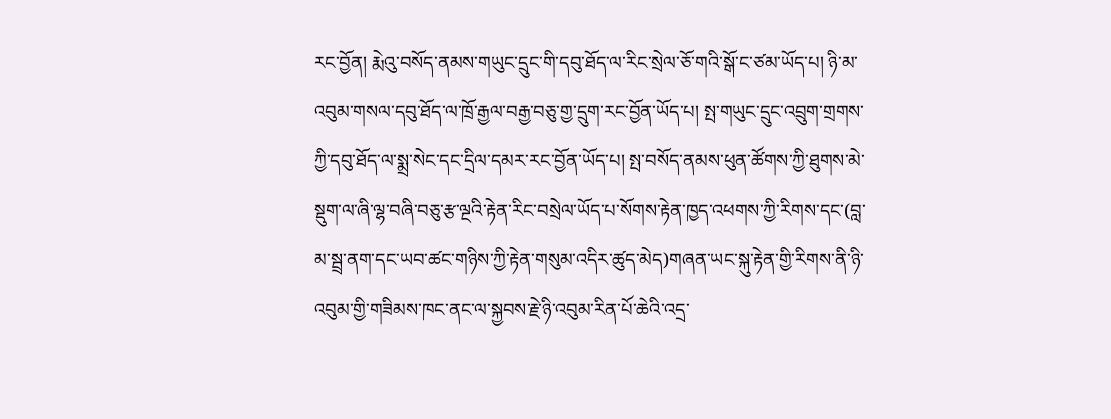རང་བྱོན། རྨེའུ་བསོད་ནམས་གཡུང་དྲུང་གི་དབུ་ཐོད་ལ་རིང་སྲེལ་ཅོ་གའི་སྒོ་ང་ཙམ་ཡོད་པ། ཉི་མ་འབུམ་གསལ་དབུ་ཐོད་ལ་ཁྲོ་རྒྱལ་བརྒྱ་བཅུ་གྱ་དྲུག་རང་བྱོན་ཡོད་པ། སྤ་གཡུང་དྲུང་འབྲུག་གྲགས་ཀྱི་དབུ་ཐོད་ལ་སྨྲ་སེང་དང་དྲིལ་དམར་རང་བྱོན་ཡོད་པ། སྤ་བསོད་ནམས་ཕུན་ཚོགས་ཀྱི་ཐུགས་མེ་སྡུག་ལ་ཞི་ལྷ་བཞི་བཅུ་རྩ་ལྔའི་རྟེན་རིང་བསྲེལ་ཡོད་པ་སོགས་རྟེན་ཁྱད་འཕགས་ཀྱི་རིགས་དང་(བླ་མ་སྦྲ་ནག་དང་ཡབ་ཚང་གཉིས་ཀྱི་རྟེན་གསུམ་འདིར་ཚུད་མེད)གཞན་ཡང་སྐུ་རྟེན་གྱི་རིགས་ནི་ཉི་འབུམ་གྱི་གཟིམས་ཁང་ནང་ལ་སྐྱབས་རྗེ་ཉི་འབུམ་རིན་པོ་ཆེའི་འདྲ་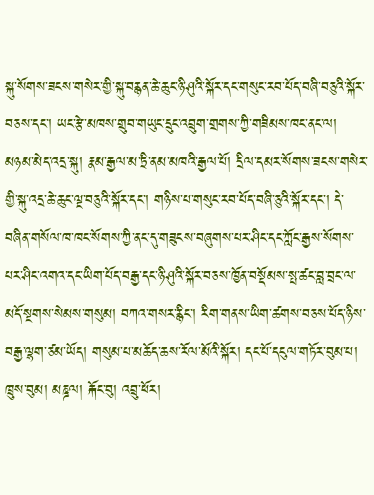སྐུ་སོགས་ཟངས་གསེར་གྱི་སྐུ་བརྙན་ཆེ་ཆུང་ཉི་ཤུའི་སྐོར་དང་གསུང་རབ་པོད་བཞི་བཅུའི་སྐོར་བཅས་དང་། ཡང་རྩེ་མཁས་གྲུབ་གཡུང་དྲུང་འབྲུག་གྲགས་ཀྱི་གཟིམས་ཁང་ནང་ལ། མཉམ་མེད་འདྲ་སྐུ། རྣམ་རྒྱལ་མ་ཏྲི་ནམ་མཁའི་རྒྱལ་པོ། དྲིལ་དམར་སོགས་ཟངས་གསེར་གྱི་སྐུ་འདྲ་ཆེ་ཆུང་ལྔ་བཅུའི་སྐོར་དང་། གཉིས་པ་གསུང་རབ་པོད་བཞི་ཅུའི་སྐོར་དང་། དེ་བཞིན་གསོལ་ཁ་ཁང་སོགས་ཀྱི་ནང་དུ་གཟུངས་བཞུགས་པར་ཤིང་དང་ཀློང་རྒྱས་སོགས་པར་ཤིང་འགའ་དང་ཡིག་པོད་བརྒྱ་དང་ཉི་ཤུའི་སྐོར་བཅས་ཁྱོན་བསྡོམས་སྤ་ཚང་བླ་བྲང་ལ་མདོ་སྔགས་སེམས་གསུམ། བཀའ་གསར་རྙིང་། རིག་གནས་ཡིག་ཚགས་བཅས་པོད་ཉིས་བརྒྱ་ལྷག་ཙམ་ཡོད། གསུམ་པ་མཆོད་ཆས་རོལ་མོའི་སྐོར། དང་པོ་དངུལ་གཏོར་བུམ་པ། ཁྲུས་བུམ། མཎྜལ། རྐོང་བུ། འབྲུ་ཕོར།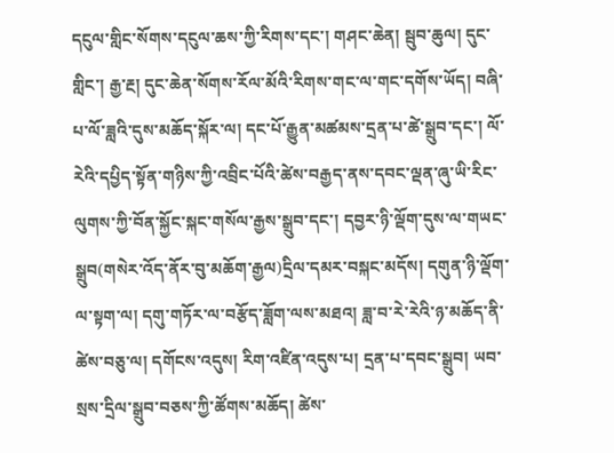དངུལ་གླིང་སོགས་དངུལ་ཆས་ཀྱི་རིགས་དང་། གཤང་ཆེན། སྦུབ་ཆུལ། དུང་གླིང་། རྒྱ་རྔ། དུང་ཆེན་སོགས་རོལ་མོའི་རིགས་གང་ལ་གང་དགོས་ཡོད། བཞི་པ་ལོ་ཟླའི་དུས་མཆོད་སྐོར་ལ། དང་པོ་རྒྱུན་མཚམས་དྲན་པ་ཚེ་སྒྲུབ་དང་། ལོ་རེའི་དཔྱིད་སྟོན་གཉིས་ཀྱི་འབྲིང་པོའི་ཚེས་བརྒྱད་ནས་དབང་ལྡན་ཞུ་ཡི་རིང་ལུགས་ཀྱི་བོན་སྐྱོང་སྐང་གསོལ་རྒྱས་སྒྲུབ་དང་། དབྱར་ཉི་ལྡོག་དུས་ལ་གཡང་སྒྲུབ(གསེར་འོད་ནོར་བུ་མཆོག་རྒྱལ)དྲིལ་དམར་བསྐང་མདོས། དགུན་ཉི་ལྡོག་ལ་སྟག་ལ། དགུ་གཏོར་ལ་བརྩོད་ཟློག་ལས་མཐའ། ཟླ་བ་རེ་རེའི་ཉ་མཆོད་ནི་ཚེས་བཅུ་ལ། དགོངས་འདུས། རིག་འཛིན་འདུས་པ། དྲན་པ་དབང་སྒྲུབ། ཡབ་སྲས་དྲིལ་སྒྲུབ་བཅས་ཀྱི་ཚོགས་མཆོད། ཚེས་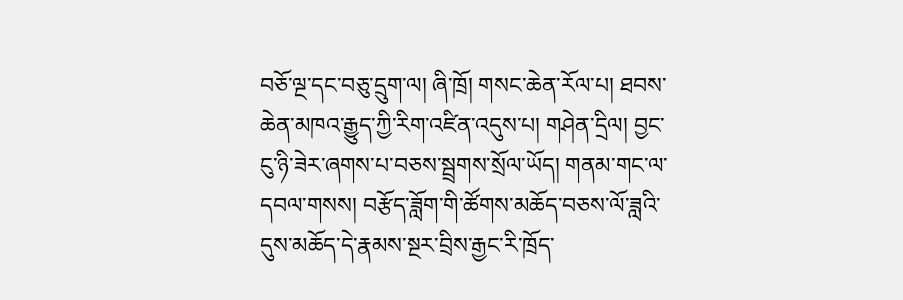བཅོ་ལྔ་དང་བཅུ་དྲུག་ལ། ཞི་ཁྲོ། གསང་ཆེན་རོལ་པ། ཐབས་ཆེན་མཁའ་རྒྱུད་ཀྱི་རིག་འཛིན་འདུས་པ། གཤེན་དྲིལ། བྱང་ངུ་ཉི་ཟེར་ཞགས་པ་བཅས་སྦྲགས་སྲོལ་ཡོད། གནམ་གང་ལ་དབལ་གསས། བརྩོད་ཟློག་གི་ཚོགས་མཆོད་བཅས་ལོ་ཟླའི་དུས་མཆོད་དེ་རྣམས་སྔར་བྲིས་རྒྱང་རི་ཁྲོད་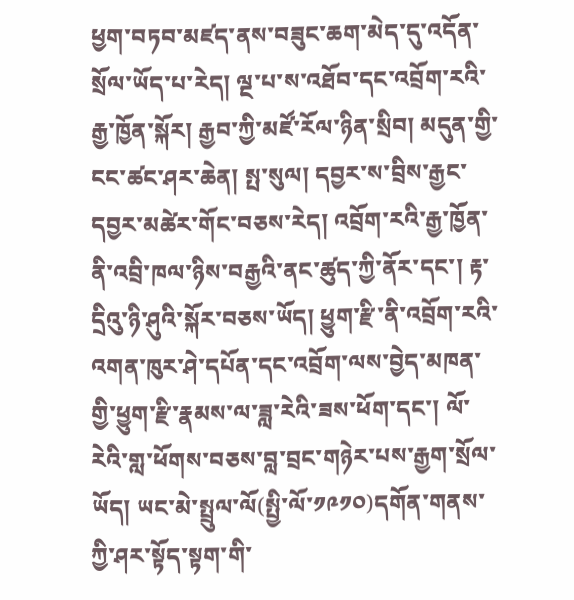ཕྱག་བཏབ་མཛད་ནས་བཟུང་ཆག་མེད་དུ་འདོན་སྲོལ་ཡོད་པ་རེད། ལྔ་པ་ས་འཐོབ་དང་འབྲོག་རའི་རྒྱ་ཁྱོན་སྐོར། རྒྱབ་ཀྱི་མཛོ་རོལ་ཉིན་སྲིབ། མདུན་གྱི་ངང་ཚང་ཤར་ཆེན། སྤ་སུལ། དབྱར་ས་བྲིས་རྒྱང་དབྱར་མཚེར་གོང་བཅས་རེད། འབྲོག་རའི་རྒྱ་ཁྱོན་ནི་འབྲི་ཁལ་ཉིས་བརྒྱའི་ནང་ཚུད་ཀྱི་ནོར་དང་། རྟ་དྲིའུ་ཉི་ཤུའི་སྐོར་བཅས་ཡོད། ཕྱུག་རྫི་ནི་འབྲོག་རའི་འགན་ཁུར་ཤེ་དཔོན་དང་འབྲོག་ལས་བྱེད་མཁན་གྱི་ཕྱུག་རྫི་རྣམས་ལ་ཟླ་རེའི་ཟས་ཕོག་དང་། ལོ་རེའི་གླ་ཕོགས་བཅས་བླ་བྲང་གཉེར་པས་རྒྱག་སྲོལ་ཡོད། ཡང་མེ་སྤྲུལ་ལོ(སྤྱི་ལོ་༡༩༡༠)དགོན་གནས་ཀྱི་ཤར་སྟོད་སྟག་གི་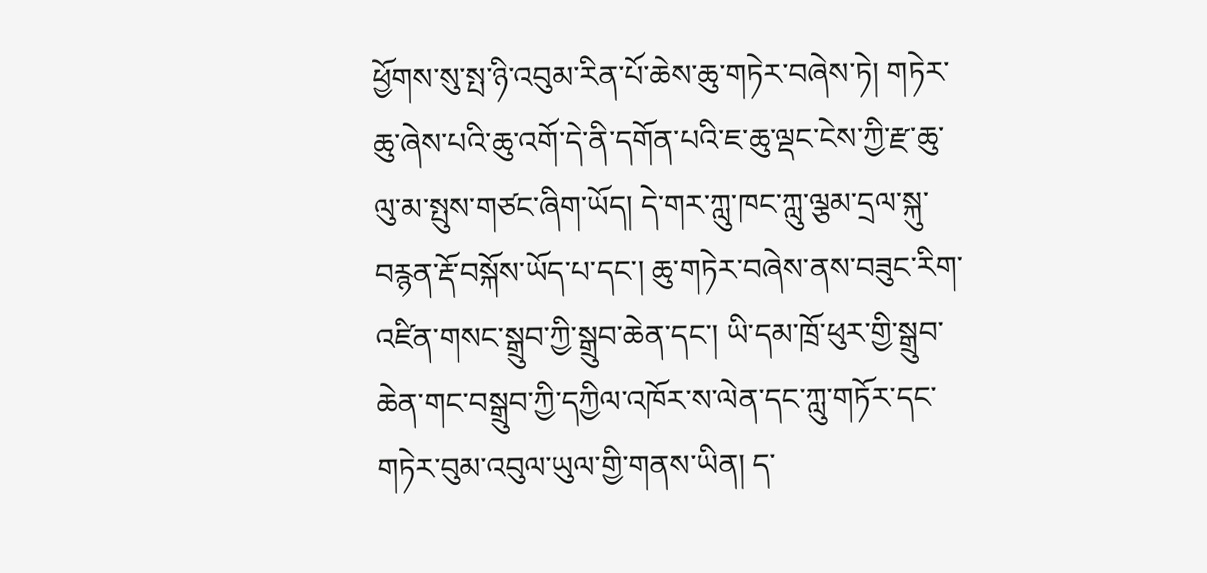ཕྱོགས་སུ་སྤ་ཉི་འབུམ་རིན་པོ་ཆེས་ཆུ་གཏེར་བཞེས་ཏེ། གཏེར་ཆུ་ཞེས་པའི་ཆུ་འགོ་དེ་ནི་དགོན་པའི་ཇ་ཆུ་ལྡང་ངེས་ཀྱི་རྫ་ཆུ་ལུ་མ་སྤུས་གཙང་ཞིག་ཡོད། དེ་གར་ཀླུ་ཁང་ཀླུ་ལྕམ་དྲལ་སྐུ་བརྙན་རྡོ་བསྐོས་ཡོད་པ་དང་། ཆུ་གཏེར་བཞེས་ནས་བཟུང་རིག་འཛིན་གསང་སྒྲུབ་ཀྱི་སྒྲུབ་ཆེན་དང་། ཡི་དམ་ཁྲོ་ཕུར་གྱི་སྒྲུབ་ཆེན་གང་བསྒྲུབ་ཀྱི་དཀྱིལ་འཁོར་ས་ལེན་དང་ཀླུ་གཏོར་དང་གཏེར་བུམ་འབུལ་ཡུལ་གྱི་གནས་ཡིན། ད་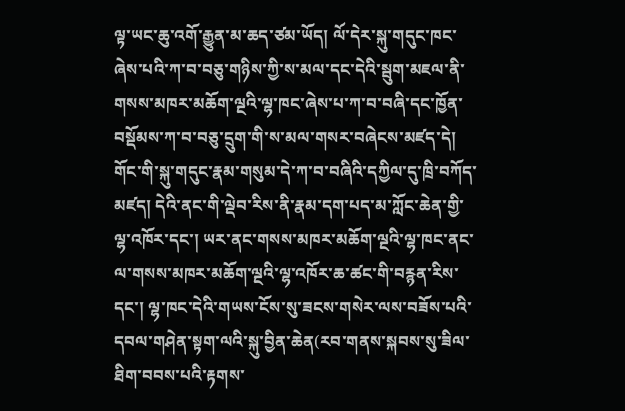ལྟ་ཡང་ཆུ་འགོ་རྒྱུན་མ་ཆད་ཙམ་ཡོད། ལོ་དེར་སྐུ་གདུང་ཁང་ཞེས་པའི་ཀ་བ་བཅུ་གཉིས་ཀྱི་ས་མལ་དང་དེའི་སྦུག་མཇལ་ནི་གསས་མཁར་མཆོག་ལྔའི་ལྷ་ཁང་ཞེས་པ་ཀ་བ་བཞི་དང་ཁྱོན་བསྡོམས་ཀ་བ་བཅུ་དྲུག་གི་ས་མལ་གསར་བཞེངས་མཛད་དེ། གོང་གི་སྐུ་གདུང་རྣམ་གསུམ་དེ་ཀ་བ་བཞིའི་དཀྱིལ་དུ་ཁྲི་བཀོད་མཛད། དེའི་ནང་གི་ལྡེབ་རིས་ནི་རྣམ་དག་པད་མ་ཀློང་ཆེན་གྱི་ལྷ་འཁོར་དང་། ཡར་ནང་གསས་མཁར་མཆོག་ལྔའི་ལྷ་ཁང་ནང་ལ་གསས་མཁར་མཆོག་ལྔའི་ལྷ་འཁོར་ཆ་ཚང་གི་བརྙན་རིས་དང་། ལྷ་ཁང་དེའི་གཡས་ངོས་སུ་ཟངས་གསེར་ལས་བཟོས་པའི་དབལ་གཤེན་སྟག་ལའི་སྐུ་བྱིན་ཆེན(རབ་གནས་སྐབས་སུ་ཟིལ་ཐིག་བབས་པའི་རྟགས་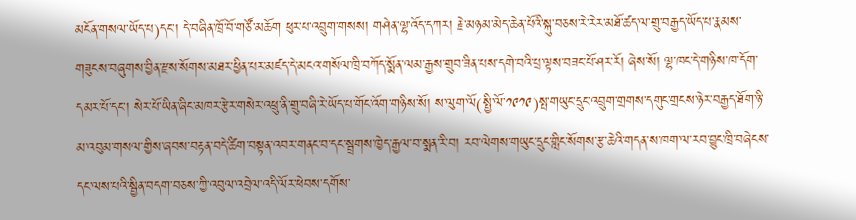མངོན་གསལ་ཡོད་པ)དང་། དེ་བཞིན་ཁྲོ་བོ་གཙོ་མཆོག ཕུར་པ་འབྲུག་གསས། གཤེན་ལྷ་འོད་དཀར། རྗེ་མཉམ་མེད་ཆེན་པོའི་སྐུ་བཅས་རེ་རེར་མཐོ་ཚད་ལ་གྲུ་བརྒྱད་ཡོད་པ་རྣམས་གཟུངས་བཞུགས་བྱིན་རྫས་སོགས་མཐར་ཕྱིན་པར་མཛད་དེ་མངའ་གསོལ་ཁྲི་བཀོད་སྨོན་ལམ་རྒྱས་གྲུབ་ཟིན་པས་དགེ་བའི་པྲ་ལྟས་བཟང་པོ་ཤར་རོ། ཞེས་སོ། ལྷ་ཁང་དེ་གཉིས་ཁ་དོག་དམར་པོ་དང་། སེར་པོ་ཡིན་ཞིང་མཁར་རྩེར་གསེར་འཕྲུ་ནི་གྲུ་བཞི་རེ་ཡོད་པ་གོང་འོག་གཉིས་སོ། ས་ལུག་ལོ(སྤྱི་ལོ་༡༩༡༩)སྤ་གཡུང་དྲུང་འབྲུག་གྲགས་དགུང་གྲངས་ཉེར་བརྒྱད་ཐོག་ཉི་མ་འབུམ་གསལ་གྱིས་ཞབས་བརྟན་བདེ་ཚིག་བསྟན་འབར་གནང་བ་དང་སྦྲགས་ཁྱེད་རྒྱལ་བ་སྨན་རི་བ། རབ་ལེགས་གཡུང་དྲུང་གླིང་སོགས་རྩ་ཆེའི་གདན་ས་ཁག་ལ་རབ་བྱུང་ཁྲི་བཞེངས་དང་ལས་པའི་སྦྱིན་བདག་བཅས་ཀྱི་འབུལ་འབྲེལ་འདི་ལོར་ཕེབས་དགོས་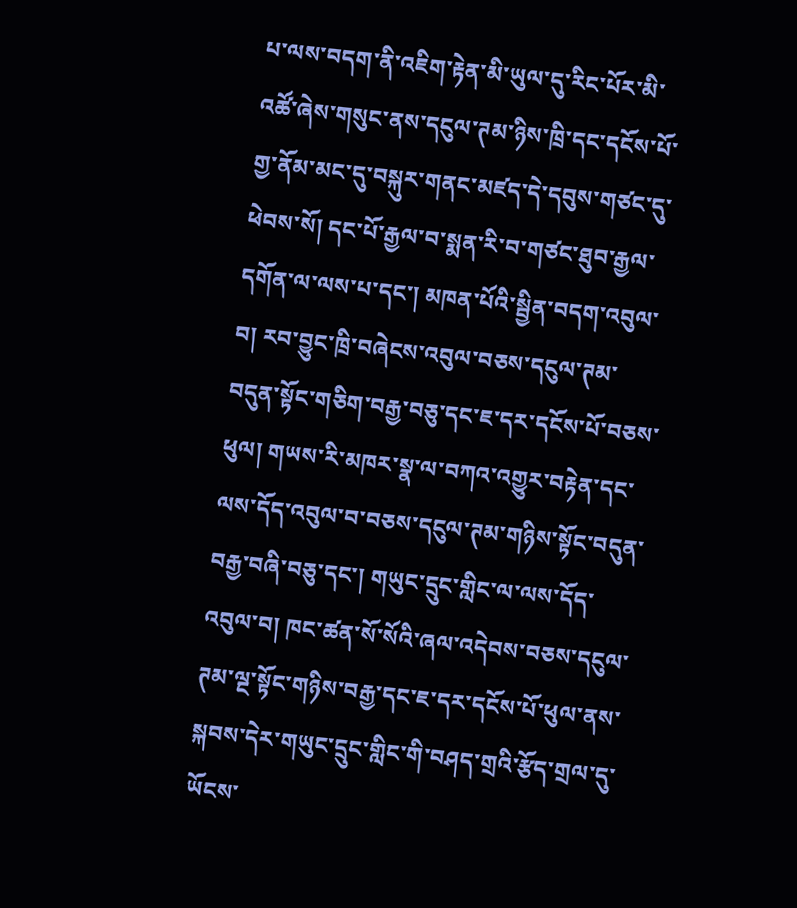པ་ལས་བདག་ནི་འཇིག་རྟེན་མི་ཡུལ་དུ་རིང་པོར་མི་འཚོ་ཞེས་གསུང་ནས་དངུལ་ཊམ་ཉིས་ཁྲི་དང་དངོས་པོ་གྱ་ནོམ་མང་དུ་བསྐུར་གནང་མཛད་དེ་དབུས་གཙང་དུ་ཕེབས་སོ། དང་པོ་རྒྱལ་བ་སྨན་རི་བ་གཙང་ཐུབ་རྒྱལ་དགོན་ལ་ལས་པ་དང་། མཁན་པོའི་སྦྱིན་བདག་འབུལ་བ། རབ་བྱུང་ཁྲི་བཞེངས་འབུལ་བཅས་དངུལ་ཊམ་བདུན་སྟོང་གཅིག་བརྒྱ་བཅུ་དང་ཇ་དར་དངོས་པོ་བཅས་ཕུལ། གཡས་རི་མཁར་སྣ་ལ་བཀའ་འགྱུར་བརྟེན་དང་ལས་དོད་འབུལ་བ་བཅས་དངུལ་ཊམ་གཉིས་སྟོང་བདུན་བརྒྱ་བཞི་བཅུ་དང་། གཡུང་དྲུང་གླིང་ལ་ལས་དོད་འབུལ་བ། ཁང་ཚན་སོ་སོའི་ཞལ་འདེབས་བཅས་དངུལ་ཊམ་ལྔ་སྟོང་གཉིས་བརྒྱ་དང་ཇ་དར་དངོས་པོ་ཕུལ་ནས་སྐབས་དེར་གཡུང་དྲུང་གླིང་གི་བཤད་གྲའི་རྩོད་གྲལ་དུ་ཡོངས་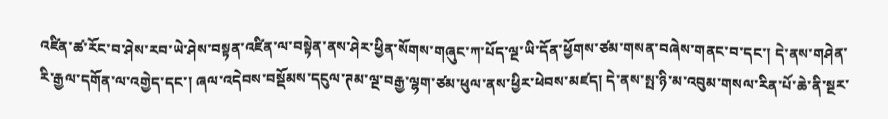འཛིན་ཚ་རོང་བ་ཤེས་རབ་ཡེ་ཤེས་བསྟན་འཛིན་ལ་བསྟེན་ནས་ཤེར་ཕྱིན་སོགས་གཞུང་ཀ་པོད་ལྔ་ཡི་དོན་ཕྱོགས་ཙམ་གསན་བཞེས་གནང་བ་དང་། དེ་ནས་གཤེན་རི་རྒྱལ་དགོན་ལ་འགྱེད་དང་། ཞལ་འདེབས་བསྡོམས་དངུལ་ཊམ་ལྔ་བརྒྱ་ལྷག་ཙམ་ཕུལ་ནས་ཕྱིར་ཕེབས་མཛད། དེ་ནས་སྤ་ཉི་མ་འབུམ་གསལ་རིན་པོ་ཆེ་ནི་སྔར་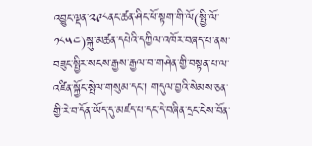འབྱུང་ལྡན་༢༩༨ནང་ཚན་ཤིང་ཕོ་སྟག་གི་ལོ(སྤྱི་ལོ་༡༨༥༤)སྐུ་མཚན་དཔེའི་དཀྱིལ་འཁོར་བཞད་པ་ནས་བཟུང་སྤྱིར་སངས་རྒྱས་རྒྱལ་བ་གཤེན་གྱི་བསྟན་པ་ལ་འཛིན་སྐྱོང་སྤེལ་གསུམ་དང་། གདུལ་བྱའི་སེམས་ཅན་གྱི་རེ་བ་དོན་ཡོད་དུ་མཛད་པ་དང་དེ་བཞིན་དྲང་ངེས་བོན་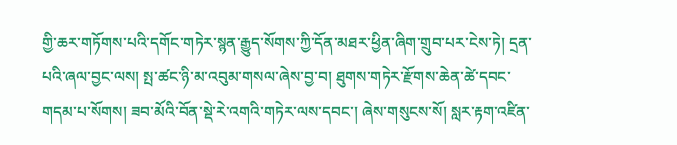གྱི་ཆར་གཏོགས་པའི་དགོང་གཏེར་སྙན་རྒྱུད་སོགས་ཀྱི་དོན་མཐར་ཕྱིན་ཞིག་གྲུབ་པར་ངེས་ཏེ། དྲན་པའི་ཞལ་བྱང་ལས། སྤ་ཚང་ཉི་མ་འབུམ་གསལ་ཞེས་བྱ་བ། ཐུགས་གཏེར་རྫོགས་ཆེན་ཚེ་དབང་གདམ་པ་སོགས། ཟབ་མོའི་བོན་སྡེ་རེ་འགའི་གཏེར་ལས་དབང་། ཞེས་གསུངས་སོ། སླར་རྟག་འཛིན་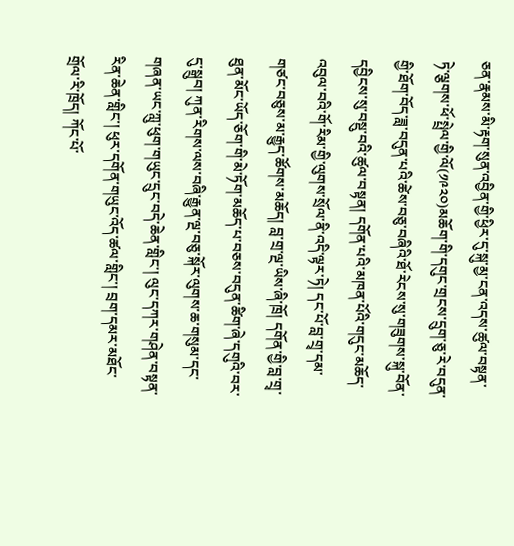ཅན་རྣམས་མི་རྟག་སུན་འབྱིན་གྱི་ཕྱིར་དུ་སྐུ་མྱ་ངན་འདས་ཚུལ་བསྟན་ཏེ་ལྕགས་ཕོ་སྤྲེལ་གྱི་ལོ(༡༩༢༠)མཆོག་གི་དགུང་གྲངས་དྲུག་ཅུ་རེ་བདུན་གྱི་ཐོག་བོད་ཟླ་བདུན་པའི་ཚེས་བཅུ་བཞིའི་ཐོ་རེངས་སུ་གཟུགས་སྐུ་བོན་དབྱིངས་སུ་བསྡུ་བའི་ཚུལ་བསྟན། དགོན་པའི་མཁན་པོའི་གདུང་མཆོད་འབུལ་བའི་གོ་རིམ་གྱི་ལུགས་སྲོལ་ནི་འདི་ལྟར་ཏེ། དང་པོ་བླ་གྲྭ་དམ་གཙང་བཅུས་མ་རྒྱུད་ཚོགས་མཆོད། བླ་གྲ་ལྔ་ཡིས་ཞི་ཁྲོ། དགོན་གྱི་བླ་གྲྭ་ཐུན་མོང་ཡོད་ཅོག་གི་མེ་ཏོག་མཆོད་པ་བཅས་བདུན་ཚིག་ཞེ་དགུའི་བར་དུ་སྒྲུབ། ཀུན་རིགས་ལས་བཞི་རྒྱུན་ལྔ་བཅུ་སྐོར་ལུགས་ཆ་གསུམ་དང་གཞན་ཡང་ཀླུ་ཕུག་གཡུང་དྲུང་བདེ་ཆེན་གླིང་། ལུང་དཀར་གཤེན་བསྟན་རིན་ཆེན་གླིང་། ཕུར་དགོན་གཡུང་འོད་ཚལ་གླིང་། བྲག་དམར་མཐོང་གྲོལ་རི་ཁྲོད། ཀོང་པོ་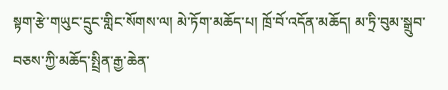སྟག་རྩེ་གཡུང་དྲུང་གླིང་སོགས་ལ། མེ་ཏོག་མཆོད་པ། ཁྲོ་བོ་འདོན་མཆོད། མ་ཏྲི་བུམ་སྒྲུབ་བཅས་ཀྱི་མཆོད་སྤྲིན་རྒྱ་ཆེན་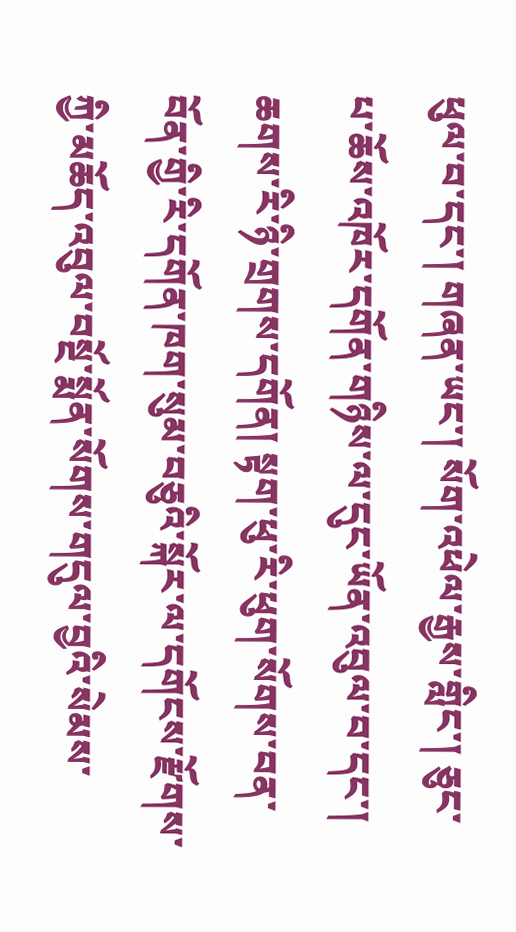ཕུལ་བ་དང་། གཞན་ཡང་། སོག་འཕེལ་རྒྱས་གླིང་། ཅུང་པ་ཆོས་འཁོར་དགོན་གཉིས་ལ་དུང་ཡོན་འབུལ་བ་དང་། ཆགས་རི་ཉི་གྲགས་དགོན། སྟག་ཕུ་རི་ཕུག་སོགས་བན་བོན་གྱི་རི་དགོན་ཁག་སུམ་བཅུའི་སྐོར་ལ་དགོངས་རྫོགས་ཀྱི་མཆོད་འབུལ་བསྔོ་སྨོན་སོགས་གདུལ་བྱའི་སེམས་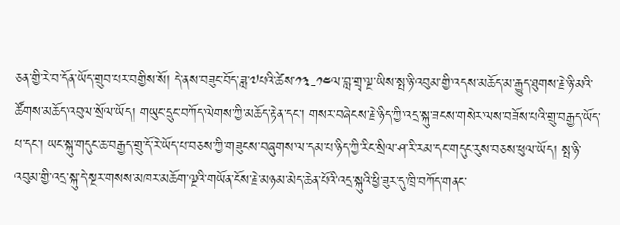ཅན་གྱི་རེ་བ་དོན་ཡོད་གྲུབ་པར་བགྱིས་སོ། དེ་ནས་བཟུང་བོད་ཟླ་༧པའི་ཚེས་༡༣-༡༤ལ་བླ་གྲྭ་ལྔ་ཡིས་སྤ་ཉི་འབུམ་གྱི་འདས་མཆོད་མ་རྒྱུད་ཐུགས་རྗེ་ཉི་མའི་ཚོགས་མཆོད་འབུལ་སྲོལ་ཡོད། གཡུང་དྲུང་བཀོད་ལེགས་ཀྱི་མཆོད་རྟེན་དང་། གསར་བཞེངས་རྗེ་ཉིད་ཀྱི་འདྲ་སྐུ་ཟངས་གསེར་ལས་བཟོས་པའི་གྲུ་བརྒྱད་ཡོད་པ་དང་། ཡང་སྐུ་གདུང་ཆ་བརྒྱད་གྲུ་དོ་རེ་ཡོད་པ་བཅས་ཀྱི་གཟུངས་བཞུགས་ལ་དམ་པ་ཉིད་ཀྱི་རིང་སྲིལ་ཤ་རི་རམ་དང་གདུང་རུས་བཅས་ཕུལ་ཡོད། སྤ་ཉི་འབུམ་གྱི་འདྲ་སྐུ་དེ་སྔར་གསས་མཁར་མཆོག་ལྔའི་གཡོན་ངོས་རྗེ་མཉམ་མེད་ཆེན་པོའི་འདྲ་སྐུའི་ཕྱི་ཟུར་དུ་ཁྲི་བཀོད་གནང་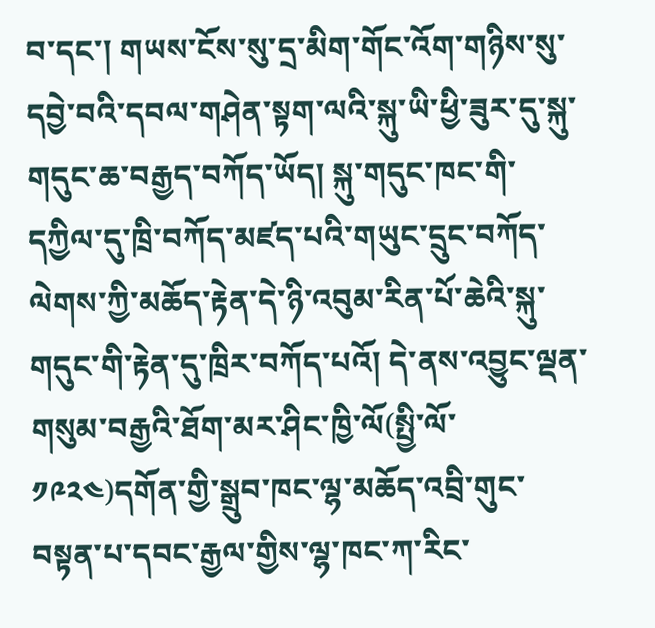བ་དང་། གཡས་ངོས་སུ་དྲ་མིག་གོང་འོག་གཉིས་སུ་དབྱེ་བའི་དབལ་གཤེན་སྟག་ལའི་སྐུ་ཡི་ཕྱི་ཟུར་དུ་སྐུ་གདུང་ཆ་བརྒྱད་བཀོད་ཡོད། སྐུ་གདུང་ཁང་གི་དཀྱིལ་དུ་ཁྲི་བཀོད་མཛད་པའི་གཡུང་དྲུང་བཀོད་ལེགས་ཀྱི་མཆོད་རྟེན་དེ་ཉི་འབུམ་རིན་པོ་ཆེའི་སྐུ་གདུང་གི་རྟེན་དུ་ཁྲིར་བཀོད་པའོ། དེ་ནས་འབྱུང་ལྡན་གསུམ་བརྒྱའི་ཐོག་མར་ཤིང་ཁྱི་ལོ(སྤྱི་ལོ་༡༩༢༤)དགོན་གྱི་སྒྲུབ་ཁང་ལྷ་མཆོད་འབྲི་གུང་བསྟན་པ་དབང་རྒྱལ་གྱིས་ལྷ་ཁང་ཀ་རིང་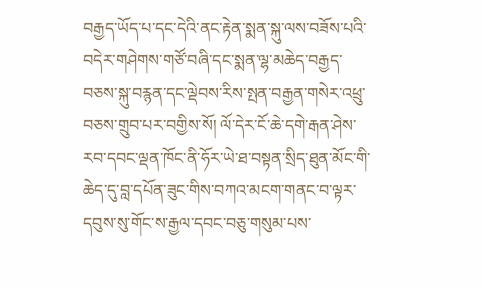བརྒྱད་ཡོད་པ་དང་དེའི་ནང་རྟེན་སྨན་སྐུ་ལས་བཟོས་པའི་བདེར་གཤེགས་གཙོ་བཞི་དང་སྨན་ལྷ་མཆེད་བརྒྱད་བཅས་སྐུ་བརྙན་དང་ལྡེབས་རིས་སྤན་བརྒྱན་གསེར་འཕྲུ་བཅས་གྲུབ་པར་བགྱིས་སོ། ལོ་དེར་ངོ་ཆེ་དགེ་རྒན་ཤེས་རབ་དབང་ལྡན་ཁོང་ནི་ཧོར་ཡེ་ཐ་བསྟན་སྲིད་ཐུན་མོང་གི་ཆེད་དུ་བླ་དཔོན་ཟུང་གིས་བཀའ་མངག་གནང་བ་ལྟར་དབུས་སུ་གོང་ས་རྒྱལ་དབང་བཅུ་གསུམ་པས་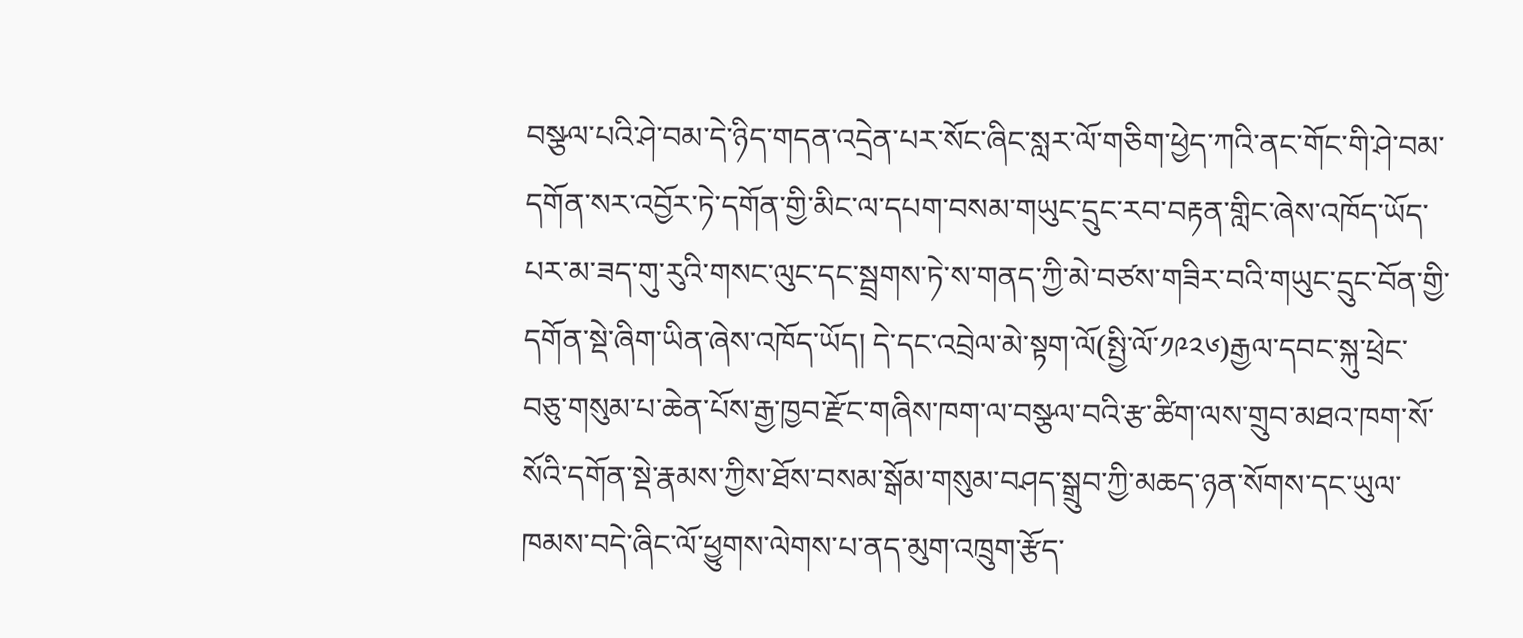བསྩལ་པའི་ཤེ་བམ་དེ་ཉིད་གདན་འདྲེན་པར་སོང་ཞིང་སླར་ལོ་གཅིག་ཕྱེད་ཀའི་ནང་གོང་གི་ཤེ་བམ་དགོན་སར་འབྱོར་ཏེ་དགོན་གྱི་མིང་ལ་དཔག་བསམ་གཡུང་དྲུང་རབ་བརྟན་གླིང་ཞེས་འཁོད་ཡོད་པར་མ་ཟད་གུ་རུའི་གསང་ལུང་དང་སྦྲགས་ཏེ་ས་གནད་ཀྱི་མེ་བཙས་གཟིར་བའི་གཡུང་དྲུང་བོན་གྱི་དགོན་སྡེ་ཞིག་ཡིན་ཞེས་འཁོད་ཡོད། དེ་དང་འབྲེལ་མེ་སྟག་ལོ(སྤྱི་ལོ་༡༩༢༦)རྒྱལ་དབང་སྐུ་ཕྲེང་བཅུ་གསུམ་པ་ཆེན་པོས་རྒྱ་ཁྱབ་རྫོང་གཞིས་ཁག་ལ་བསྩལ་བའི་རྩ་ཚིག་ལས་གྲུབ་མཐའ་ཁག་སོ་སོའི་དགོན་སྡེ་རྣམས་ཀྱིས་ཐོས་བསམ་སྒོམ་གསུམ་བཤད་སྒྲུབ་ཀྱི་མཆད་ཉན་སོགས་དང་ཡུལ་ཁམས་བདེ་ཞིང་ལོ་ཕྱུགས་ལེགས་པ་ནད་མུག་འཁྲུག་རྩོད་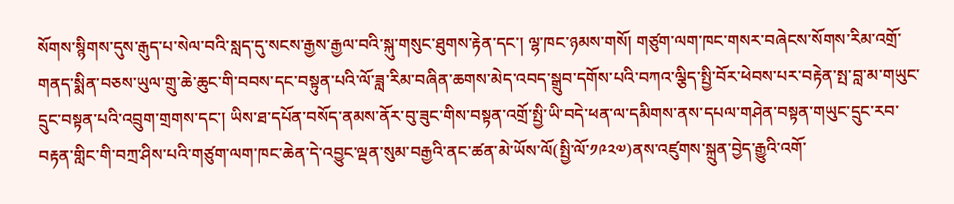སོགས་སྙིགས་དུས་རྒུད་པ་སེལ་བའི་སླད་དུ་སངས་རྒྱས་རྒྱལ་བའི་སྐུ་གསུང་ཐུགས་རྟེན་དང་། ལྷ་ཁང་ཉམས་གསོ། གཙུག་ལག་ཁང་གསར་བཞེངས་སོགས་རིམ་འགྲོ་གནད་སྨིན་བཅས་ཡུལ་གྲུ་ཆེ་ཆུང་གི་བབས་དང་བསྟུན་པའི་ལོ་ཟླ་རིམ་བཞིན་ཆགས་མེད་འབད་སྒྲུབ་དགོས་པའི་བཀའ་ལྕིད་སྤྱི་བོར་ཕེབས་པར་བརྟེན་སྤ་བླ་མ་གཡུང་དྲུང་བསྟན་པའི་འབྲུག་གྲགས་དང་། ཡིས་ཐ་དཔོན་བསོད་ནམས་ནོར་བུ་ཟུང་གིས་བསྟན་འགྲོ་སྤྱི་ཡི་བདེ་ཕན་ལ་དམིགས་ནས་དཔལ་གཤེན་བསྟན་གཡུང་དྲུང་རབ་བརྟན་གླིང་གི་བཀྲ་ཤིས་པའི་གཙུག་ལག་ཁང་ཆེན་དེ་འབྱུང་ལྡན་སུམ་བརྒྱའི་ནང་ཚན་མེ་ཡོས་ལོ(སྤྱི་ལོ་༡༩༢༧)ནས་འཛུགས་སྐྲུན་བྱེད་རྒྱུའི་འགོ་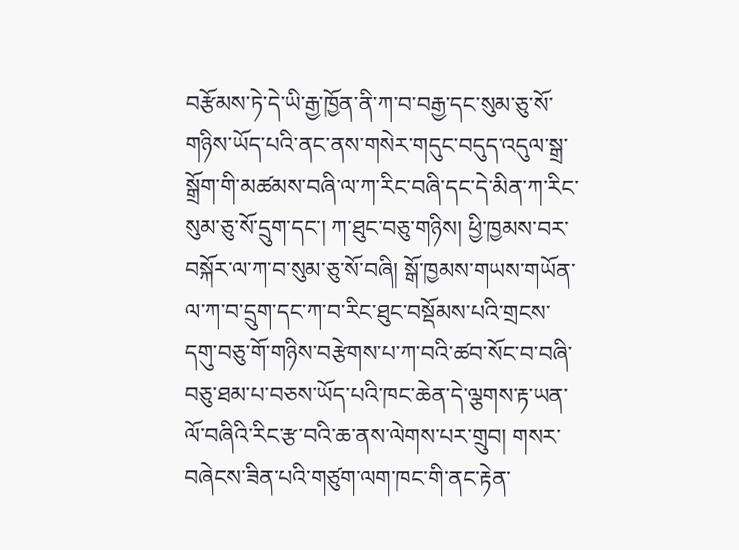བརྩོམས་ཏེ་དེ་ཡི་རྒྱ་ཁྱོན་ནི་ཀ་བ་བརྒྱ་དང་སུམ་ཅུ་སོ་གཉིས་ཡོད་པའི་ནང་ནས་གསེར་གདུང་བདུད་འདུལ་སྒྲ་སྒྲོག་གི་མཚམས་བཞི་ལ་ཀ་རིང་བཞི་དང་དེ་མིན་ཀ་རིང་སུམ་ཅུ་སོ་དྲུག་དང་། ཀ་ཐུང་བཅུ་གཉིས། ཕྱི་ཁྱམས་བར་བསྐོར་ལ་ཀ་བ་སུམ་ཅུ་སོ་བཞི། སྒོ་ཁྱམས་གཡས་གཡོན་ལ་ཀ་བ་དྲུག་དང་ཀ་བ་རིང་ཐུང་བསྡོམས་པའི་གྲངས་དགུ་བཅུ་གོ་གཉིས་བརྩེགས་པ་ཀ་བའི་ཚབ་སོང་བ་བཞི་བཅུ་ཐམ་པ་བཅས་ཡོད་པའི་ཁང་ཆེན་དེ་ལྕགས་རྟ་ཡན་ལོ་བཞིའི་རིང་རྩ་བའི་ཆ་ནས་ལེགས་པར་གྲུབ། གསར་བཞེངས་ཟིན་པའི་གཙུག་ལག་ཁང་གི་ནང་རྟེན་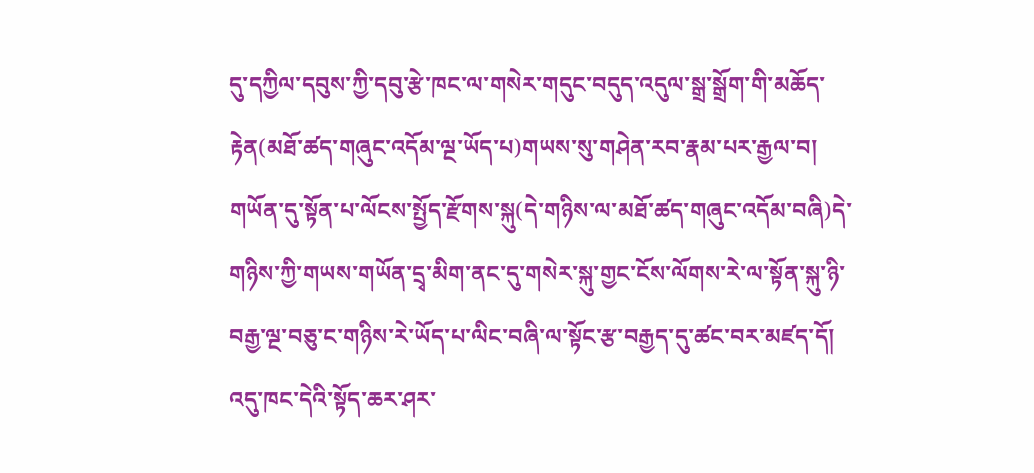དུ་དཀྱིལ་དབུས་ཀྱི་དབུ་རྩེ་ཁང་ལ་གསེར་གདུང་བདུད་འདུལ་སྒྲ་སྒྲོག་གི་མཆོད་རྟེན(མཐོ་ཚད་གཞུང་འདོམ་ལྔ་ཡོད་པ)གཡས་སུ་གཤེན་རབ་རྣམ་པར་རྒྱལ་བ། གཡོན་དུ་སྟོན་པ་ལོངས་སྤྱོད་རྫོགས་སྐུ(དེ་གཉིས་ལ་མཐོ་ཚད་གཞུང་འདོམ་བཞི)དེ་གཉིས་ཀྱི་གཡས་གཡོན་དྲྭ་མིག་ནང་དུ་གསེར་སྐུ་གྱང་ངོས་ལོགས་རེ་ལ་སྟོན་སྐུ་ཉི་བརྒྱ་ལྔ་བཅུ་ང་གཉིས་རེ་ཡོད་པ་ལིང་བཞི་ལ་སྟོང་རྩ་བརྒྱད་དུ་ཚང་བར་མཛད་དོ། འདུ་ཁང་དེའི་སྟོད་ཆར་ཤར་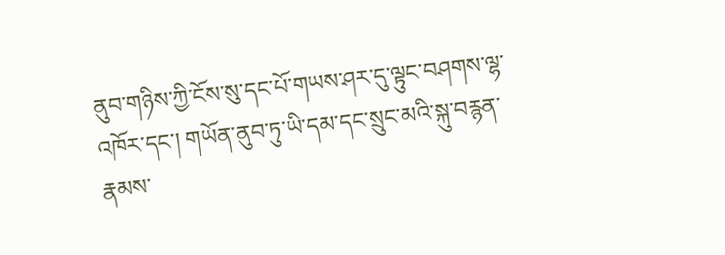ནུབ་གཉིས་ཀྱི་ངོས་སུ་དང་པོ་གཡས་ཤར་དུ་ལྟུང་བཤགས་ལྷ་འཁོར་དང་། གཡོན་ནུབ་ཏུ་ཡི་དམ་དང་སྲུང་མའི་སྐུ་བརྙན་རྣམས་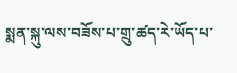སྨན་སྐུ་ལས་བཟོས་པ་གྲུ་ཚད་རེ་ཡོད་པ་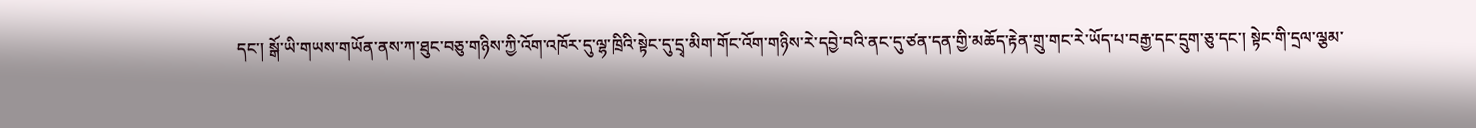དང་། སྒོ་ཡི་གཡས་གཡོན་ནས་ཀ་ཐུང་བཅུ་གཉིས་ཀྱི་འོག་འཁོར་དུ་ལྷ་ཁྲིའི་སྟེང་དུ་དྲྭ་མིག་གོང་འོག་གཉིས་རེ་དབྱེ་བའི་ནང་དུ་ཙན་དན་གྱི་མཆོད་རྟེན་གྲུ་གང་རེ་ཡོད་པ་བརྒྱ་དང་དྲུག་ཅུ་དང་། སྟེང་གི་དྲལ་ལྕམ་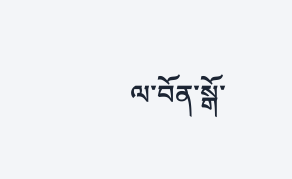ལ་བོན་སྒོ་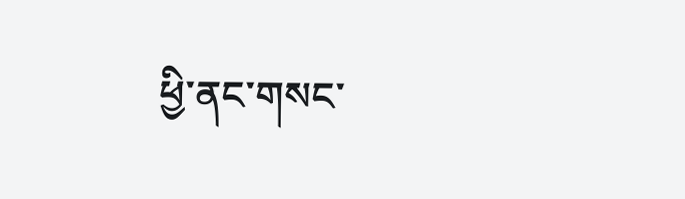ཕྱི་ནང་གསང་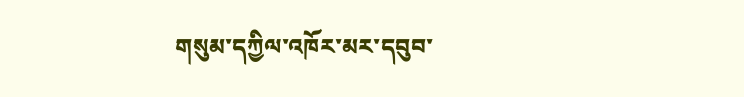གསུམ་དཀྱིལ་འཁོར་མར་དབུབ་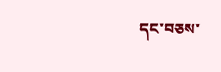དང་བཅས་